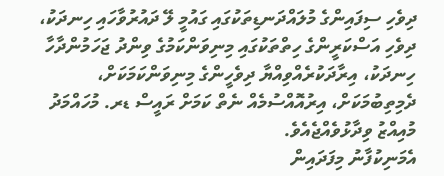ދިވެހި ސިފައިންގެ މުލައްދަނޑިތަކުގައި ގައުމީ ލޭ ދައުރުވާހައި ހިނދަކު، ދިވެހި އަސްކަރީންގެ ހިތްތަކުގައި މިނިވަންކަމުގެ ވިންދު ޖަހަމުންދާހާ ހިނދަކު، އިރާދަކުރެއްވިއްޔާ ދިވެހީންގެ މިނިވަންކަމަކަށް، ދެމިތިބުމަކަށް، އިރުއޮއްސުމެއް ނެތް ކަމަށް ރައީސް ޑރ. މުހައްމަދު މުއިއްޒު ވިދާޅުވެއްޖެއެވެ.
އެމަނިކުފާނު މިފަދައިން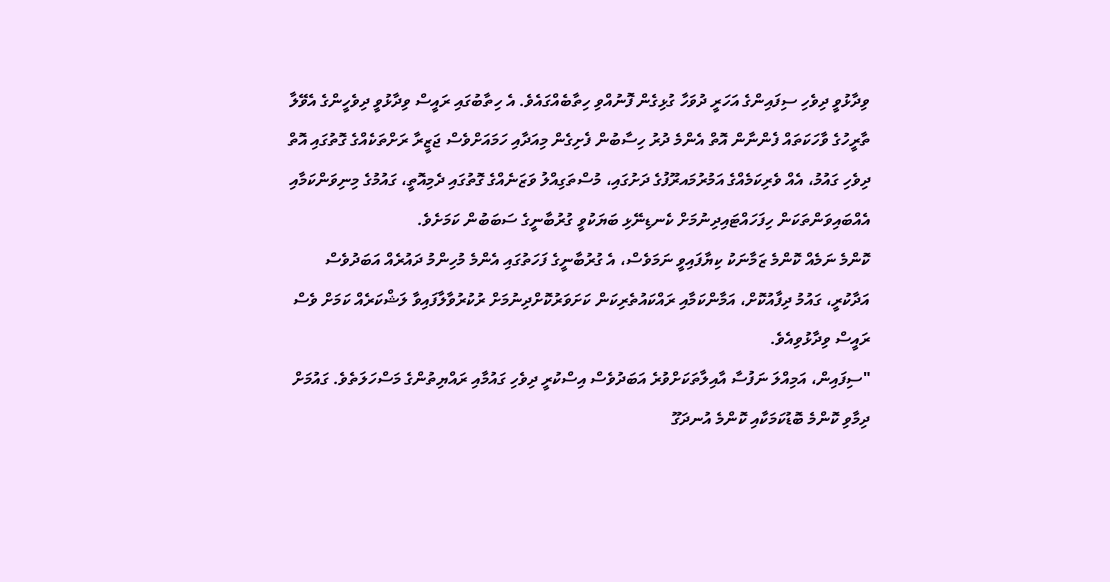ވިދާޅުވީ ދިވެހި ސިފައިންގެ އަހަރީ ދުވަހާ ގުޅިގެން ފޮނުއްވި ހިތާބެއްގައެވެ. އެ ހިތާބުގައި ރައީސް ވިދާޅުވީ ދިވެހީންގެ އެވޭލާ ތާރީހުގެ ވާހަކަތައް ފެންނާން އޮތް އެންމެ ދުރު ހިސާބުން ފެށިގެން މިއަދާއި ހަމައަށްވެސް ޖަޒީރާ ރަށްތަކެއްގެ ގޮތުގައި އޮތް ދިވެހި ގައުމު، އެއް ވެރިކަމެއްގެ އަމުރުމައރޫފުގެ ދަށުގައި، މުސްތަގިއްލު ވަޒަނެއްގެ ގޮތުގައި ދެމިއޮތީ، ގައުމުގެ މިނިވަންކަމާއި އެއްބައިވަންތަކަން ހިފަހައްޓައިދިނުމަށް ކެނޑިނޭޅި ބަޔަކުވީ ގުރުބާނީގެ ސަބަބުން ކަމަށެވެ.
ކޮންމެ ނަމެއް ކޮންމެ ޒަމާނަކު ކިޔާފައިވީ ނަމަވެސް، އެ ގުރުބާނީގެ ފަހަތުގައި އެންމެ މުހިންމު ދައުރެއް އަބަދުވެސް އަދާކުރީ، ގައުމު ދިފާއުކޮށް، އަމާންކަމާއި ރައްކައުތެރިކަން ކަށަވަރުކޮށްދިނުމަށް ރުކުރުވާލާފައިވާ ލަޝްކަރެއް ކަމަށް ވެސް ރައީސް ވިދާޅުވިއެވެ.
"ސިފައިން، އަމިއްލަ ނަފުސާ އާއިލާތަކަށްވުރެ އަބަދުވެސް އިސްކުރީ ދިވެހި ގައުމާއި ރައްޔިތުންގެ މަސްހަލަތެވެ. ގައުމަށް ދިމާވި ކޮންމެ ބޮޑުކަމަކާއި ކޮންމެ އުނދަގޫ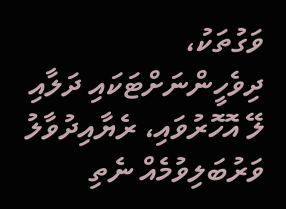ވަގުތަކު، ދިވެހީންނަށްޓަކައި ދަލާއި ލޭ އޮހޮރުވައި، ރެޔާއިދުވާލު ވަރުބަލިވުމެއް ނެތި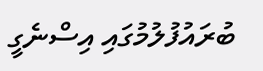ބުރައުފުލުމުގައި އިސްނެގީ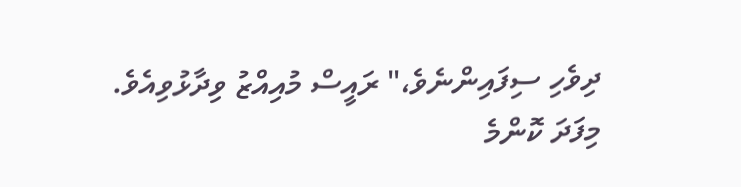ދިވެހި ސިފައިންނެވެ،" ރައީސް މުއިއްޒު ވިދާޅުވިއެވެ.
މިފަދަ ކޮންމެ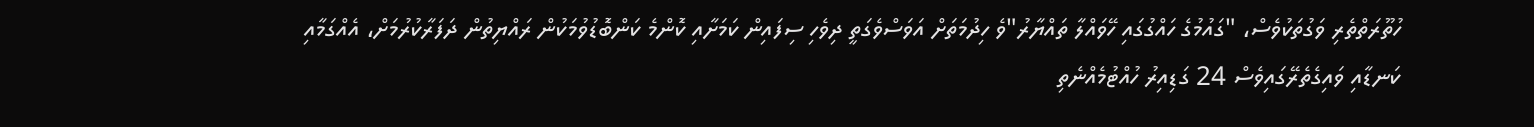ހުތޫރަތްތެރި ވަގުތަކުވެސް، "ގައުމުގެ ހައްގުގައި ހޭވައްލާ ތައްޔާރު"ވެ ހިދުމަތަށް އަވަސްވެގަތީ ދިވެހި ސިފައިން ކަމަށާއި ކޮންމެ ކަންބޮޑުވުމަކުން ރައްޔިތުން ދަފަރާކުރުމަށް، އެއްގަމާއި ކަނޑާއި ވައިގެތެރޭގައިވެސް 24 ގަޑިއިރު ހުއްޓުމެއްނެތި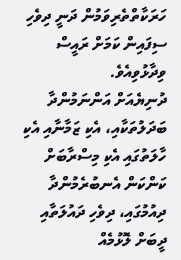ހަރަކާތްތެރިވަމުން ދަނީ ދިވެހި ސިފައިން ކަމަށް ރައީސް ވިދާޅުވިއެވެ.
ދުނިޔެއަށް އަންނަމުންދާ ބަދަލުތަކާއި، އެކި ޒަމާނާއި އެކި ހާލަތުގައި އެކި މިސްރާބަށް ކަންކަން އެނބުރެމުންދާ ދިއުމުގައި، ދިވެހި ދައުލަތާއި ދީބަށް ލޮޅުމެއް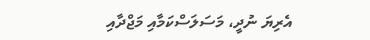އެރިޔަ ނުދީ، މަސަލަސްކަމާއި މަޖްދާއި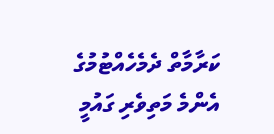ކަރާމާތް ދެމެހެއްޓުމުގެ އެންމެ މަތިވެރި ގައުމީ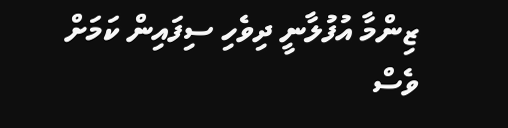ޒިންމާ އުފުލާނީ ދިވެހި ސިފައިން ކަމަށް ވެސް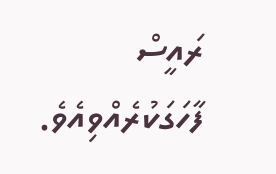ރައީސް ފާހަގަކުރެއްވިއެވެ.